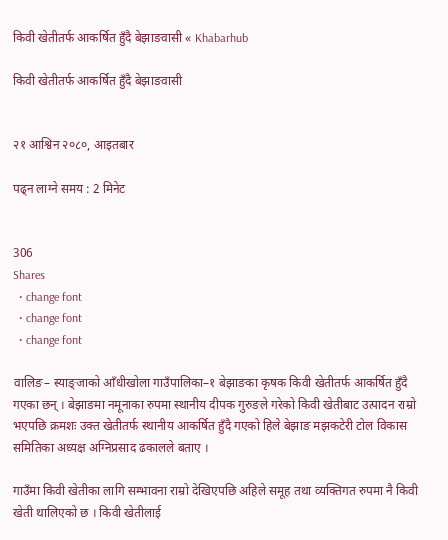किवी खेतीतर्फ आकर्षित हुँदै बेझाङवासी « Khabarhub

किवी खेतीतर्फ आकर्षित हुँदै बेझाङवासी


२१ आश्विन २०८०, आइतबार

पढ्न लाग्ने समय : 2 मिनेट


306
Shares
  • change font
  • change font
  • change font

वालिङ– स्याङ्जाको आँधीखोला गाउँपालिका–१ बेझाङका कृषक किवी खेतीतर्फ आकर्षित हुँदै गएका छन् । बेझाङमा नमूनाका रुपमा स्थानीय दीपक गुरुङले गरेको किवी खेतीबाट उत्पादन राम्रो भएपछि क्रमशः उक्त खेतीतर्फ स्थानीय आकर्षित हुँदै गएको हिले बेझाङ मझकटेरी टोल विकास समितिका अध्यक्ष अग्निप्रसाद ढकालले बताए ।

गाउँमा किवी खेतीका लागि सम्भावना राम्रो देखिएपछि अहिले समूह तथा व्यक्तिगत रुपमा नै किवी खेती थालिएको छ । किवी खेतीलाई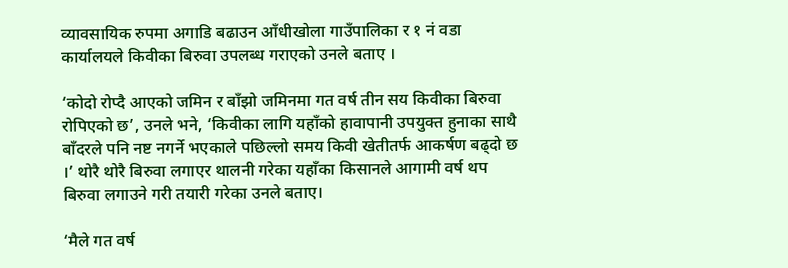व्यावसायिक रुपमा अगाडि बढाउन आँधीखोला गाउँपालिका र १ नं वडा कार्यालयले किवीका बिरुवा उपलब्ध गराएको उनले बताए ।

‘कोदो रोप्दै आएको जमिन र बाँझो जमिनमा गत वर्ष तीन सय किवीका बिरुवा रोपिएको छ’, उनले भने, ‘किवीका लागि यहाँको हावापानी उपयुक्त हुनाका साथै बाँदरले पनि नष्ट नगर्ने भएकाले पछिल्लो समय किवी खेतीतर्फ आकर्षण बढ्दो छ ।’ थोरै थोरै बिरुवा लगाएर थालनी गरेका यहाँका किसानले आगामी वर्ष थप बिरुवा लगाउने गरी तयारी गरेका उनले बताए।

‘मैले गत वर्ष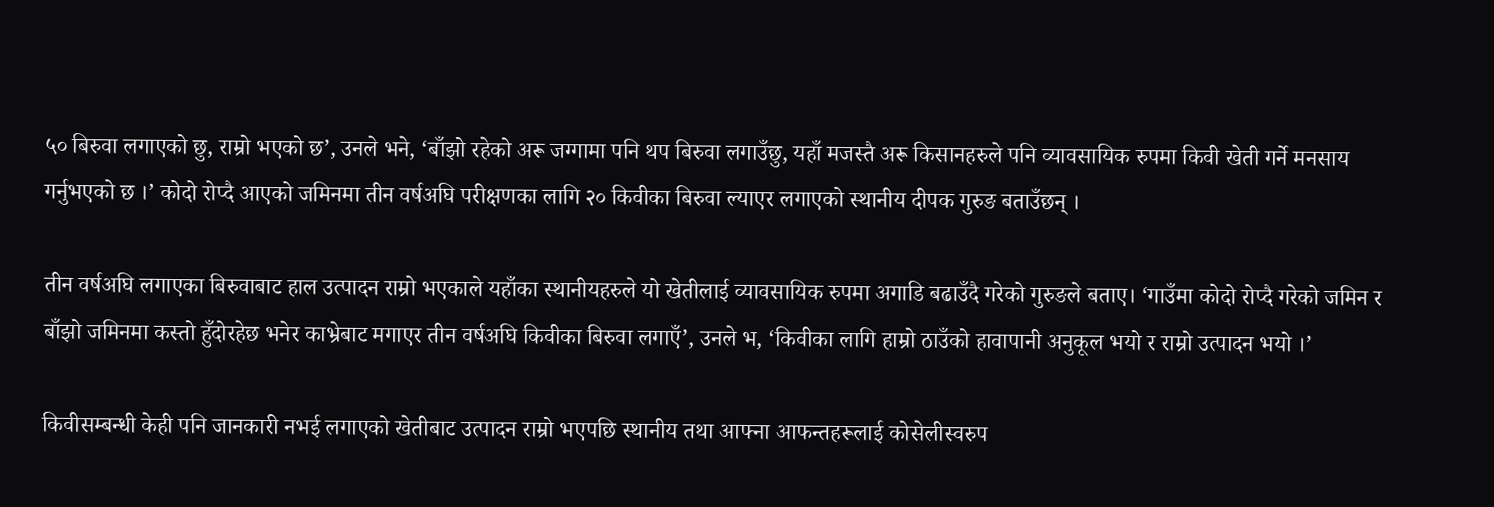५० बिरुवा लगाएको छु, राम्रो भएको छ’, उनले भने, ‘बाँझो रहेको अरू जग्गामा पनि थप बिरुवा लगाउँछु, यहाँ मजस्तै अरू किसानहरुले पनि व्यावसायिक रुपमा किवी खेती गर्ने मनसाय गर्नुभएको छ ।’ कोदो रोप्दै आएको जमिनमा तीन वर्षअघि परीक्षणका लागि २० किवीका बिरुवा ल्याएर लगाएको स्थानीय दीपक गुरुङ बताउँछन् ।

तीन वर्षअघि लगाएका बिरुवाबाट हाल उत्पादन राम्रो भएकाले यहाँका स्थानीयहरुले यो खेतीलाई व्यावसायिक रुपमा अगाडि बढाउँदै गरेको गुरुङले बताए। ‘गाउँमा कोदो रोप्दै गरेको जमिन र बाँझो जमिनमा कस्तो हुँदोरहेछ भनेर काभ्रेबाट मगाएर तीन वर्षअघि किवीका बिरुवा लगाएँ’, उनले भ, ‘किवीका लागि हाम्रो ठाउँको हावापानी अनुकूल भयो र राम्रो उत्पादन भयो ।’

किवीसम्बन्धी केही पनि जानकारी नभई लगाएको खेतीबाट उत्पादन राम्रो भएपछि स्थानीय तथा आफ्ना आफन्तहरूलाई कोसेलीस्वरुप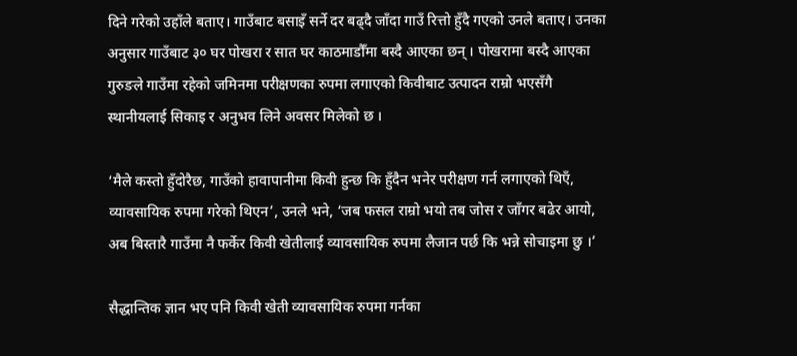दिने गरेको उहाँले बताए। गाउँबाट बसाइँ सर्ने दर बढ्दै जाँदा गाउँ रित्तो हुँदै गएको उनले बताए। उनका अनुसार गाउँबाट ३० घर पोखरा र सात घर काठमाडौँमा बस्दै आएका छन् । पोखरामा बस्दै आएका गुरुङले गाउँमा रहेको जमिनमा परीक्षणका रुपमा लगाएको किवीबाट उत्पादन राम्रो भएसँगै स्थानीयलाई सिकाइ र अनुभव लिने अवसर मिलेको छ ।

‘मैले कस्तो हुँदोरैछ, गाउँको हावापानीमा किवी हुन्छ कि हुँदैन भनेर परीक्षण गर्न लगाएको थिएँ, व्यावसायिक रुपमा गरेको थिएन’, उनले भने, ‘जब फसल राम्रो भयो तब जोस र जाँगर बढेर आयो, अब बिस्तारै गाउँमा नै फर्केर किवी खेतीलाई व्यावसायिक रुपमा लैजान पर्छ कि भन्ने सोचाइमा छु ।’

सैद्धान्तिक ज्ञान भए पनि किवी खेती व्यावसायिक रुपमा गर्नका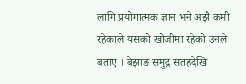लागि प्रयोगात्मक ज्ञान भने अझै कमी रहेकाले यसको खोजीमा रहेको उनले बताए । बेझाङ समुद्र सतहदेखि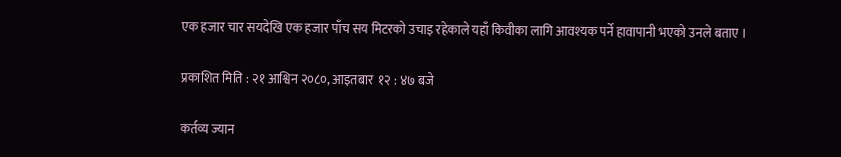एक हजार चार सयदेखि एक हजार पाँच सय मिटरको उचाइ रहेकाले यहाँ किवीका लागि आवश्यक पर्ने हावापानी भएको उनले बताए ।

प्रकाशित मिति : २१ आश्विन २०८०, आइतबार  १२ : ४७ बजे

कर्तव्य ज्यान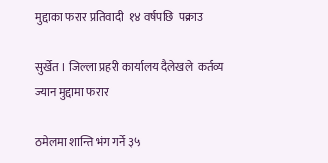मुद्दाका फरार प्रतिवादी  १४ वर्षपछि  पक्राउ

सुर्खेत । जिल्ला प्रहरी कार्यालय दैलेखले  कर्तव्य ज्यान मुद्दामा फरार

ठमेलमा शान्ति भंग गर्ने ३५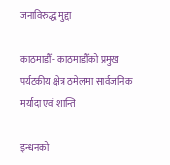जनाविरुद्ध मुद्दा

काठमाडौँ- काठमाडौँको प्रमुख पर्यटकीय क्षेत्र ठमेलमा सार्वजनिक मर्यादा एवं शान्ति

इन्धनको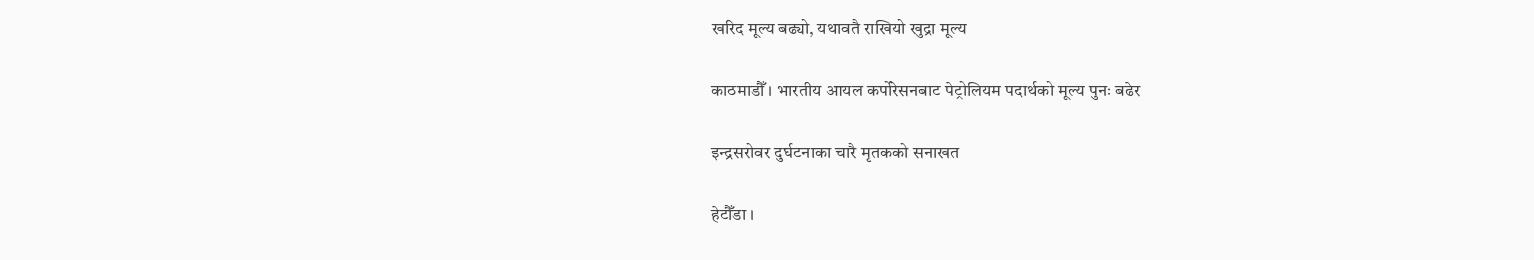खरिद मूल्य बढ्यो, यथावतै राखियो खुद्रा मूल्य

काठमाडौँ । भारतीय आयल कर्पोरेसनबाट पेट्रोलियम पदार्थको मूल्य पुनः बढेर

इन्द्रसरोवर दुर्घटनाका चारै मृतकको सनाखत

हेटौँडा ।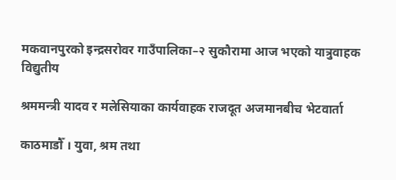मकवानपुरको इन्द्रसरोवर गाउँपालिका–२ सुकौरामा आज भएको यात्रुवाहक विद्युतीय

श्रममन्त्री यादव र मलेसियाका कार्यवाहक राजदूत अजमानबीच भेटवार्ता

काठमाडौँ । युवा, श्रम तथा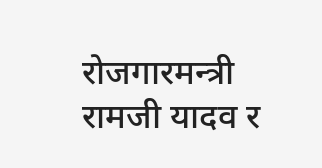रोजगारमन्त्री रामजी यादव र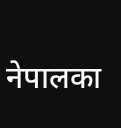नेपालका